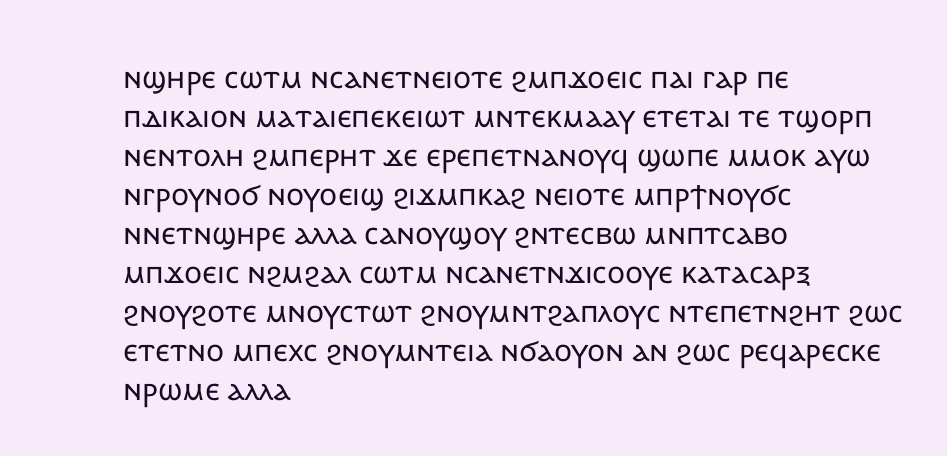ⲛϣⲏⲣⲉ ⲥⲱⲧⲙ ⲛⲥⲁⲛⲉⲧⲛⲉⲓⲟⲧⲉ ϩⲙⲡϫⲟⲉⲓⲥ ⲡⲁⲓ ⲅⲁⲣ ⲡⲉ ⲡⲇⲓⲕⲁⲓⲟⲛ ⲙⲁⲧⲁⲓⲉⲡⲉⲕⲉⲓⲱⲧ ⲙⲛⲧⲉⲕⲙⲁⲁⲩ ⲉⲧⲉⲧⲁⲓ ⲧⲉ ⲧϣⲟⲣⲡ ⲛⲉⲛⲧⲟⲗⲏ ϩⲙⲡⲉⲣⲏⲧ ϫⲉ ⲉⲣⲉⲡⲉⲧⲛⲁⲛⲟⲩϥ ϣⲱⲡⲉ ⲙⲙⲟⲕ ⲁⲩⲱ ⲛⲅⲣⲟⲩⲛⲟϭ ⲛⲟⲩⲟⲉⲓϣ ϩⲓϫⲙⲡⲕⲁϩ ⲛⲉⲓⲟⲧⲉ ⲙⲡⲣϯⲛⲟⲩϭⲥ ⲛⲛⲉⲧⲛϣⲏⲣⲉ ⲁⲗⲗⲁ ⲥⲁⲛⲟⲩϣⲟⲩ ϩⲛⲧⲉⲥⲃⲱ ⲙⲛⲡⲧⲥⲁⲃⲟ ⲙⲡϫⲟⲉⲓⲥ ⲛϩⲙϩⲁⲗ ⲥⲱⲧⲙ ⲛⲥⲁⲛⲉⲧⲛϫⲓⲥⲟⲟⲩⲉ ⲕⲁⲧⲁⲥⲁⲣⲝ ϩⲛⲟⲩϩⲟⲧⲉ ⲙⲛⲟⲩⲥⲧⲱⲧ ϩⲛⲟⲩⲙⲛⲧϩⲁⲡⲗⲟⲩⲥ ⲛⲧⲉⲡⲉⲧⲛϩⲏⲧ ϩⲱⲥ ⲉⲧⲉⲧⲛⲟ ⲙⲡⲉⲭⲥ ϩⲛⲟⲩⲙⲛⲧⲉⲓⲁ ⲛϭⲁⲟⲩⲟⲛ ⲁⲛ ϩⲱⲥ ⲣⲉϥⲁⲣⲉⲥⲕⲉ ⲛⲣⲱⲙⲉ ⲁⲗⲗⲁ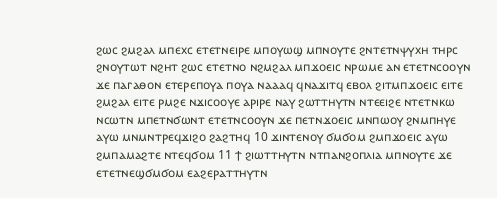ϩⲱⲥ ϩⲙϩⲁⲗ ⲙⲡⲉⲭⲥ ⲉⲧⲉⲧⲛⲉⲓⲣⲉ ⲙⲡⲟⲩⲱϣ ⲙⲡⲛⲟⲩⲧⲉ ϩⲛⲧⲉⲧⲛⲯⲩⲭⲏ ⲧⲏⲣⲥ ϩⲛⲟⲩⲧⲱⲧ ⲛϩⲏⲧ ϩⲱⲥ ⲉⲧⲉⲧⲛⲟ ⲛϩⲙϩⲁⲗ ⲙⲡϫⲟⲉⲓⲥ ⲛⲣⲱⲙⲉ ⲁⲛ ⲉⲧⲉⲧⲛⲥⲟⲟⲩⲛ ϫⲉ ⲡⲁⲅⲁⲑⲟⲛ ⲉⲧⲉⲣⲉⲡⲟⲩⲁ ⲡⲟⲩⲁ ⲛⲁⲁⲁϥ ϥⲛⲁϫⲓⲧϥ ⲉⲃⲟⲗ ϩⲓⲧⲙⲡϫⲟⲉⲓⲥ ⲉⲓⲧⲉ ϩⲙϩⲁⲗ ⲉⲓⲧⲉ ⲣⲙϩⲉ ⲛϫⲓⲥⲟⲟⲩⲉ ⲁⲣⲓⲣⲉ ⲛⲁⲩ ϩⲱⲧⲧⲏⲩⲧⲛ ⲛⲧⲉⲉⲓϩⲉ ⲛⲧⲉⲧⲛⲕⲱ ⲛⲥⲱⲧⲛ ⲙⲡⲉⲧⲛϭⲱⲛⲧ ⲉⲧⲉⲧⲛⲥⲟⲟⲩⲛ ϫⲉ ⲡⲉⲧⲛϫⲟⲉⲓⲥ ⲙⲛⲡⲱⲟⲩ ϩⲛⲙⲡⲏⲩⲉ ⲁⲩⲱ ⲙⲛⲙⲛⲧⲣⲉϥϫⲓϩⲟ ϩⲁϩⲧⲏϥ 10 ϫⲓⲛⲧⲉⲛⲟⲩ ϭⲙϭⲟⲙ ϩⲙⲡϫⲟⲉⲓⲥ ⲁⲩⲱ ϩⲙⲡⲁⲙⲁϩⲧⲉ ⲛⲧⲉϥϭⲟⲙ 11 ϯ ϩⲓⲱⲧⲧⲏⲩⲧⲛ ⲛⲧⲡⲁⲛϩⲟⲡⲗⲓⲁ ⲙⲡⲛⲟⲩⲧⲉ ϫⲉ ⲉⲧⲉⲧⲛⲉϣϭⲙϭⲟⲙ ⲉⲁϩⲉⲣⲁⲧⲧⲏⲩⲧⲛ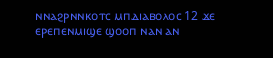ⲛⲛⲁϩⲣⲛⲛⲕⲟⲧⲥ ⲙⲡⲇⲓⲁⲃⲟⲗⲟⲥ 12 ϫⲉ ⲉⲣⲉⲡⲉⲛⲙⲓϣⲉ ϣⲟⲟⲡ ⲛⲁⲛ ⲁⲛ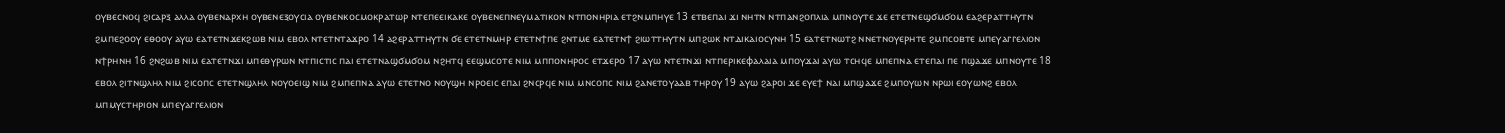ⲟⲩⲃⲉⲥⲛⲟϥ ϩⲓⲥⲁⲣⲝ ⲁⲗⲗⲁ ⲟⲩⲃⲉⲛⲁⲣⲭⲏ ⲟⲩⲃⲉⲛⲉⲝⲟⲩⲥⲓⲁ ⲟⲩⲃⲉⲛⲕⲟⲥⲙⲟⲕⲣⲁⲧⲱⲣ ⲛⲧⲉⲡⲉⲉⲓⲕⲁⲕⲉ ⲟⲩⲃⲉⲛⲉⲡⲛⲉⲩⲙⲁⲧⲓⲕⲟⲛ ⲛⲧⲡⲟⲛⲏⲣⲓⲁ ⲉⲧϩⲛⲙⲡⲏⲩⲉ 13 ⲉⲧⲃⲉⲡⲁⲓ ϫⲓ ⲛⲏⲧⲛ ⲛⲧⲡⲁⲛϩⲟⲡⲗⲓⲁ ⲙⲡⲛⲟⲩⲧⲉ ϫⲉ ⲉⲧⲉⲧⲛⲉϣϭⲙϭⲟⲙ ⲉⲁϩⲉⲣⲁⲧⲧⲏⲩⲧⲛ ϩⲙⲡⲉϩⲟⲟⲩ ⲉⲑⲟⲟⲩ ⲁⲩⲱ ⲉⲁⲧⲉⲧⲛϫⲉⲕϩⲱⲃ ⲛⲓⲙ ⲉⲃⲟⲗ ⲛⲧⲉⲧⲛⲧⲁϫⲣⲟ 14 ⲁϩⲉⲣⲁⲧⲧⲏⲩⲧⲛ ϭⲉ ⲉⲧⲉⲧⲛⲙⲏⲣ ⲉⲧⲉⲧⲛϯⲡⲉ ϩⲛⲧⲙⲉ ⲉⲁⲧⲉⲧⲛϯ ϩⲓⲱⲧⲧⲏⲩⲧⲛ ⲙⲡϩⲱⲕ ⲛⲧⲇⲓⲕⲁⲓⲟⲥⲩⲛⲏ 15 ⲉⲁⲧⲉⲧⲛⲱⲧϩ ⲛⲛⲉⲧⲛⲟⲩⲉⲣⲏⲧⲉ ϩⲙⲡⲥⲟⲃⲧⲉ ⲙⲡⲉⲩⲁⲅⲅⲉⲗⲓⲟⲛ ⲛϯⲣⲏⲛⲏ 16 ϩⲛϩⲱⲃ ⲛⲓⲙ ⲉⲁⲧⲉⲧⲛϫⲓ ⲙⲡⲉⲑⲩⲣⲱⲛ ⲛⲧⲡⲓⲥⲧⲓⲥ ⲡⲁⲓ ⲉⲧⲉⲧⲛⲁϣϭⲙϭⲟⲙ ⲛϩⲏⲧϥ ⲉⲉϣⲙⲥⲟⲧⲉ ⲛⲓⲙ ⲙⲡⲡⲟⲛⲏⲣⲟⲥ ⲉⲧϫⲉⲣⲟ 17 ⲁⲩⲱ ⲛⲧⲉⲧⲛϫⲓ ⲛⲧⲡⲉⲣⲓⲕⲉⲫⲁⲗⲁⲓⲁ ⲙⲡⲟⲩϫⲁⲓ ⲁⲩⲱ ⲧⲥⲏϥⲉ ⲙⲡⲉⲡⲛⲁ ⲉⲧⲉⲡⲁⲓ ⲡⲉ ⲡϣⲁϫⲉ ⲙⲡⲛⲟⲩⲧⲉ 18 ⲉⲃⲟⲗ ϩⲓⲧⲛϣⲗⲏⲗ ⲛⲓⲙ ϩⲓⲥⲟⲡⲥ ⲉⲧⲉⲧⲛϣⲗⲏⲗ ⲛⲟⲩⲟⲉⲓϣ ⲛⲓⲙ ϩⲙⲡⲉⲡⲛⲁ ⲁⲩⲱ ⲉⲧⲉⲧⲛⲟ ⲛⲟⲩϣⲏ ⲛⲣⲟⲉⲓⲥ ⲉⲡⲁⲓ ϩⲛⲥⲣϥⲉ ⲛⲓⲙ ⲙⲛⲥⲟⲡⲥ ⲛⲓⲙ ϩⲁⲛⲉⲧⲟⲩⲁⲁⲃ ⲧⲏⲣⲟⲩ 19 ⲁⲩⲱ ϩⲁⲣⲟⲓ ϫⲉ ⲉⲩⲉϯ ⲛⲁⲓ ⲙⲡϣⲁϫⲉ ϩⲙⲡⲟⲩⲱⲛ ⲛⲣⲱⲓ ⲉⲟⲩⲱⲛϩ ⲉⲃⲟⲗ ⲙⲡⲙⲩⲥⲧⲏⲣⲓⲟⲛ ⲙⲡⲉⲩⲁⲅⲅⲉⲗⲓⲟⲛ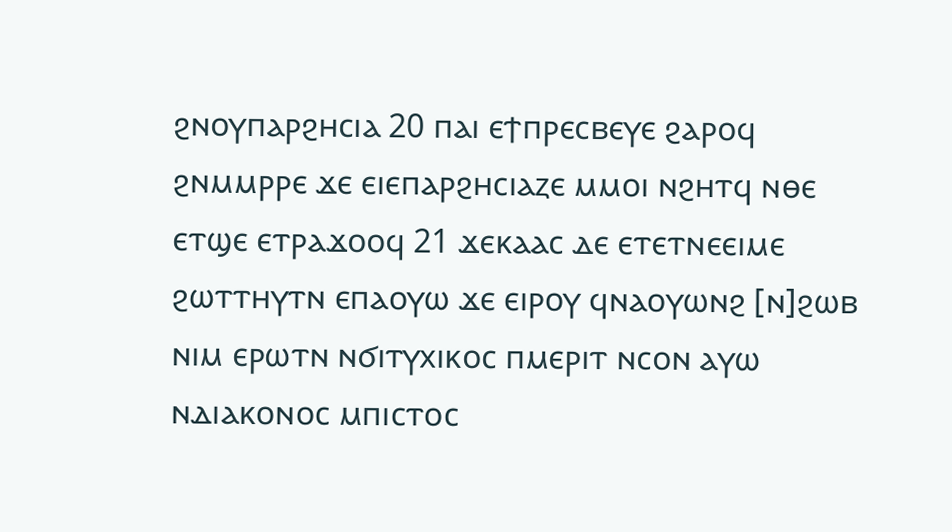ϩⲛⲟⲩⲡⲁⲣϩⲏⲥⲓⲁ 20 ⲡⲁⲓ ⲉϯⲡⲣⲉⲥⲃⲉⲩⲉ ϩⲁⲣⲟϥ ϩⲛⲙⲙⲣⲣⲉ ϫⲉ ⲉⲓⲉⲡⲁⲣϩⲏⲥⲓⲁⲍⲉ ⲙⲙⲟⲓ ⲛϩⲏⲧϥ ⲛⲑⲉ ⲉⲧϣⲉ ⲉⲧⲣⲁϫⲟⲟϥ 21 ϫⲉⲕⲁⲁⲥ ⲇⲉ ⲉⲧⲉⲧⲛⲉⲉⲓⲙⲉ ϩⲱⲧⲧⲏⲩⲧⲛ ⲉⲡⲁⲟⲩⲱ ϫⲉ ⲉⲓⲣⲟⲩ ϥⲛⲁⲟⲩⲱⲛϩ [ⲛ]ϩⲱⲃ ⲛⲓⲙ ⲉⲣⲱⲧⲛ ⲛϭⲓⲧⲩⲭⲓⲕⲟⲥ ⲡⲙⲉⲣⲓⲧ ⲛⲥⲟⲛ ⲁⲩⲱ ⲛⲇⲓⲁⲕⲟⲛⲟⲥ ⲙⲡⲓⲥⲧⲟⲥ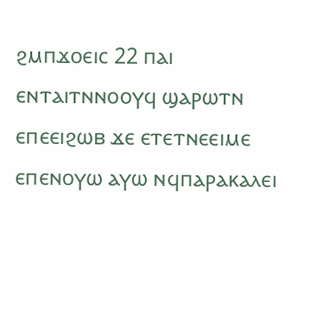ϩⲙⲡϫⲟⲉⲓⲥ 22 ⲡⲁⲓ ⲉⲛⲧⲁⲓⲧⲛⲛⲟⲟⲩϥ ϣⲁⲣⲱⲧⲛ ⲉⲡⲉⲉⲓϩⲱⲃ ϫⲉ ⲉⲧⲉⲧⲛⲉⲉⲓⲙⲉ ⲉⲡⲉⲛⲟⲩⲱ ⲁⲩⲱ ⲛϥⲡⲁⲣⲁⲕⲁⲗⲉⲓ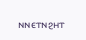ⲛⲛⲉⲧⲛϩⲏⲧ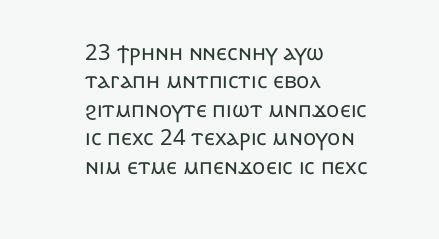23 ϯⲣⲏⲛⲏ ⲛⲛⲉⲥⲛⲏⲩ ⲁⲩⲱ ⲧⲁⲅⲁⲡⲏ ⲙⲛⲧⲡⲓⲥⲧⲓⲥ ⲉⲃⲟⲗ ϩⲓⲧⲙⲡⲛⲟⲩⲧⲉ ⲡⲓⲱⲧ ⲙⲛⲡϫⲟⲉⲓⲥ ⲓⲥ ⲡⲉⲭⲥ 24 ⲧⲉⲭⲁⲣⲓⲥ ⲙⲛⲟⲩⲟⲛ ⲛⲓⲙ ⲉⲧⲙⲉ ⲙⲡⲉⲛϫⲟⲉⲓⲥ ⲓⲥ ⲡⲉⲭⲥ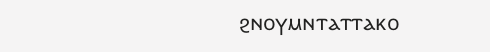ϩⲛⲟⲩⲙⲛⲧⲁⲧⲧⲁⲕⲟ